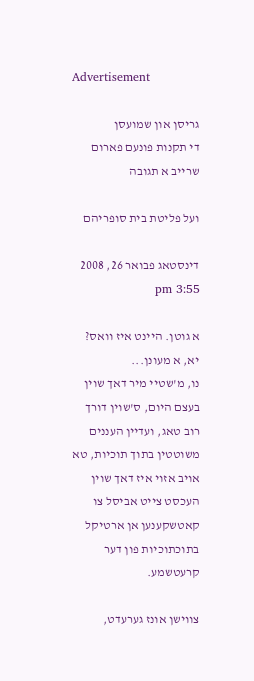Advertisement

גריסן און שמועסן
די תקנות פונעם פארום
שרייב א תגובה

ועל פליטת בית סופריהם

דינסטאג פבואר 26, 2008 3:55 pm

א גוטן. היינט איז וואס? יא, א מעונן...
נו, מ'שטיי מיר דאך שוין בעצם היום, ס'שוין דורך רוב טאג, ועדיין העננים משוטטין בתוך תוכיות, טא אויב אזוי איז דאך שוין העכסט צייט אביסל צו קאטשקענען אן ארטיקל בתוכתוכיות פון דער קרעטשמע.

צווישן אונז גערעדט,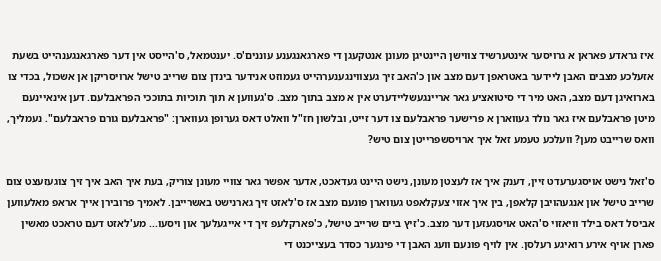איז גראדע פאראן א גרויסער אינטערשיד צווישן היינטיגן מעונן אנטקעגן די פארגאנגענע עוננים'ס. יענטמאל, ס'הייסט אין דער פארגאנגענהייט בשעת אזעלכע מצבים האבן ליידער באטראפן דעם מצב און כ'האב זיך געצווינגענערהייט געמוזט אנידער בינדן צום שרייב טישל ארויסריקן אן אשכול, בכדי צו בארואיגן דעם מצב, האט מיר די סיטואציע גאר אריינגעשליידערט אין א מצב בתוך מצב. ס'געווען א תוך תוכיות בתוככי הפראבלעם. דען אינאיינעם מיטן פראבלעם איז גאר נולד געווארן א פרישער פראבלעם צו דער זייט, ובלשון חז"ל וואלט דאס גערופן געווארן: "פראבלעם גורם פראבלעם". נעמליך, וואס שרייבט מען? וועלכע טעמע זאל איך ארויסשפרייטן צום טיש?

ס'זאל נישט אויסגערעדט זיין, דענק איך אז לעצטן מעונן, נישט היינט געדאכט, אדער אפשר גאר צוויי מעונן צוריק, בעת איך האב איך זיך צוגעזעצט צום שרייב טישל און אנגעהויבן קלאפן, בין איך אזוי צעקלאפט געווארן פונעם מצב אז ס'לאזט זיך גארנישט באשרייבן. לאמיך פרובירן אייך אראפ מאלעווען אביסל דאס בילד וויאזוי ס'האט אויסגעזען דער מצב. כ'זיץ ביים שרייב טישל, כ'פארקלעפ זיך די אייגעלעך און ויסעו... מע'לאזט דעם טראכט מאשין פארן אויף אירע רואיגע רעלסן. אין לויף פונעם וועג האבן די פינגער כסדר בעצייכנט די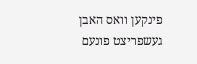פינקען וואס האבן געשפריצט פונעם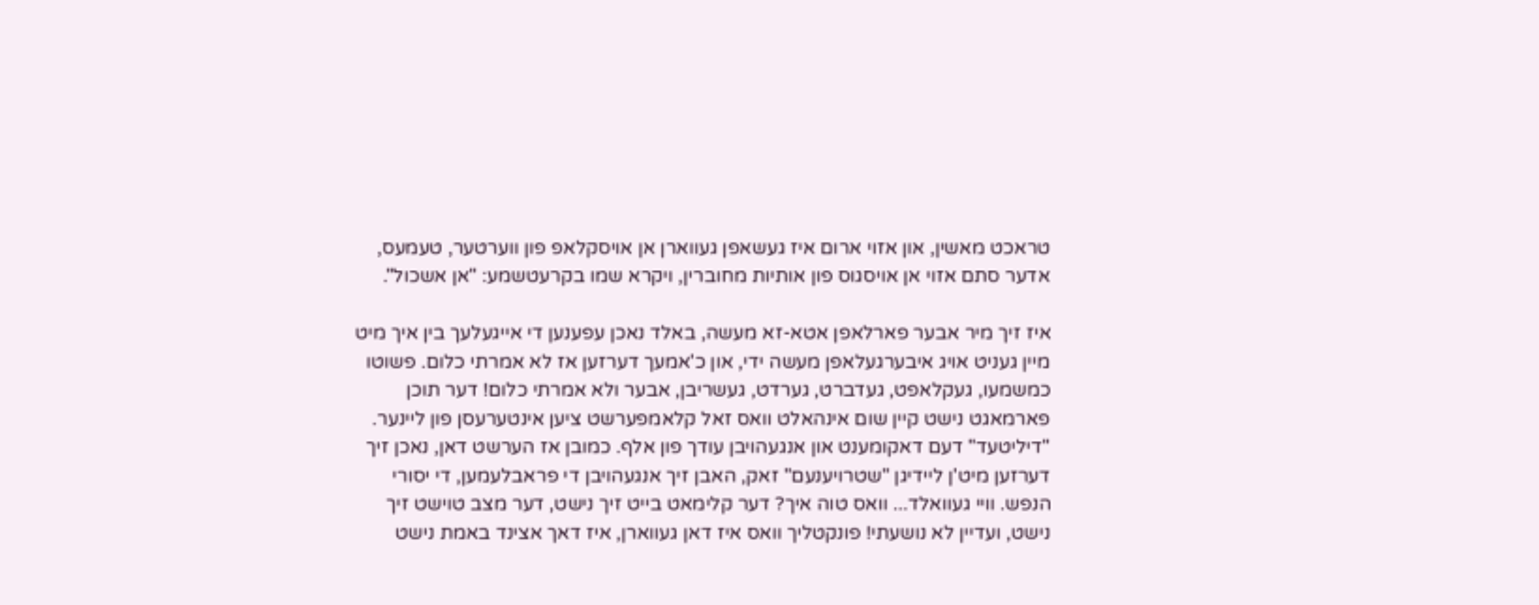טראכט מאשין, און אזוי ארום איז געשאפן געווארן אן אויסקלאפ פון ווערטער, טעמעס, אדער סתם אזוי אן אויסגוס פון אותיות מחוברין, ויקרא שמו בקרעטשמע: "אן אשכול".

איז זיך מיר אבער פארלאפן אטא-זא מעשה, באלד נאכן עפענען די אייגעלעך בין איך מיט מיין געניט אויג איבערגעלאפן מעשה ידי, און כ'אמעך דערזען אז לא אמרתי כלום. פשוטו כמשמעו, געקלאפט, געדברט, גערדט, געשריבן, אבער ולא אמרתי כלום! דער תוכן פארמאגט נישט קיין שום אינהאלט וואס זאל קלאמפערשט ציען אינטערעסן פון ליינער. "דיליטעד" דעם דאקומענט און אנגעהויבן עודך פון אלף. כמובן אז הערשט דאן, נאכן זיך דערזען מיט'ן ליידיגן "שטרויענעם" זאק, האבן זיך אנגעהויבן די פראבלעמען, די יסורי הנפש. וויי געוואלד... וואס טוה איך? דער קלימאט בייט זיך נישט, דער מצב טוישט זיך נישט, ועדיין לא נושעתי! פונקטליך וואס איז דאן געווארן, איז דאך אצינד באמת נישט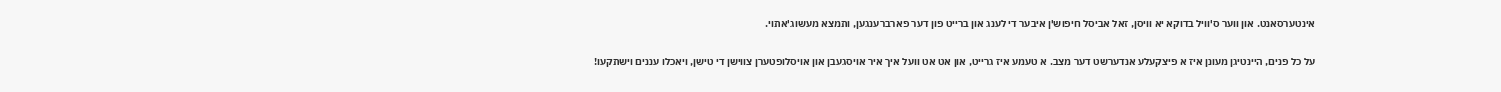אינטערסאנט. און ווער ס'וויל בדוקא יא וויסן, זאל אביסל חיפוש'ן איבער די לענג און ברייט פון דער פארברענגען, ותמצא מעשוג'אתוי.

על כל פנים, היינטיגן מעונן איז א פיצקעלע אנדערשט דער מצב. א טעמע איז גרייט, און אט אט וועל איך איר אויסגעבן און אויסלופטערן צווישן די טישן, ויאכלו עננים וישתקעו!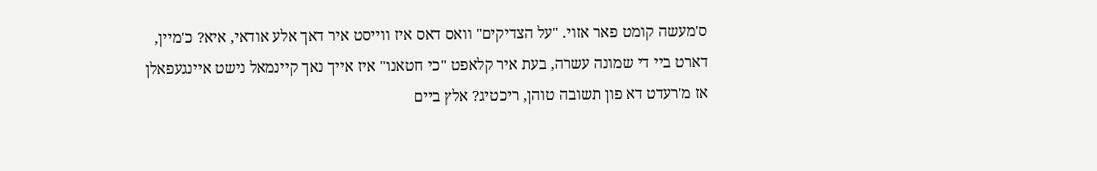ס'מעשה קומט פאר אזוי. "על הצדיקים" וואס דאס איז ווייסט איר דאך אלע אודאי, איא? כ'מיין, דארט ביי די שמונה עשרה, בעת איר קלאפט "כי חטאנו" איז אייך נאך קיינמאל נישט איינגעפאלן אז מ'רעדט דא פון תשובה טוהן, ריכטיג? אלץ ביים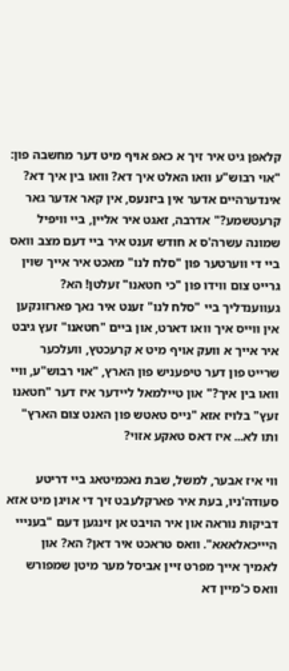קלאפן גיט איר זיך א כאפ אויף מיט דער מחשבה פון: "אוי רבוש"ע וואו האלט איך דא? וואו בין איך דא? אינדערהיים אדער אין ביזנעס, אין קאר אדער גאר קרעטשמע?" אדרבה, זאגט איר אליין, ביי וויפיל שמונה עשרה'ס א חודש זענט איר ביי דעם מצב וואס ביי די ווערטער פון "סלח לנו" מאכט איר אייך שוין גרייט צום ווידו פון "כי חטאנו" זעלטן! הא? געווענדליך ביי "סלח לנו" זענט איר נאך פארזונקען אין ווייס איך וואו דארט, און ביים "חטאנו" זעץ גיבט איר אייך א וועק אויף מיט א קרעכטץ, וועלכער שרייט פון דער טיפעניש פון הארץ, "אוי רבוש"ע, וויי וואו בין איך?" און טיילמאל ליידער איז דער "חטאנו זעץ" בלויז אזא "נייס טאטש פון האנט צום הארץ" ותו לא... איז דאס טאקע אזוי?

ווי איז אבער, למשל, שבת נאכמיטאג ביי דריטע סעודה'ניו, בעת איר פארקלעבט זיך די אויגן מיט אזא דביקות נוראה און איר הויבט אן זינגען דעם "בענייי היייכאלאאא". וואס טראכט איר דאן? הא? און לאמיך אייך מפרט זיין אביסל מער מיטן שמפורש וואס כ'מיין דא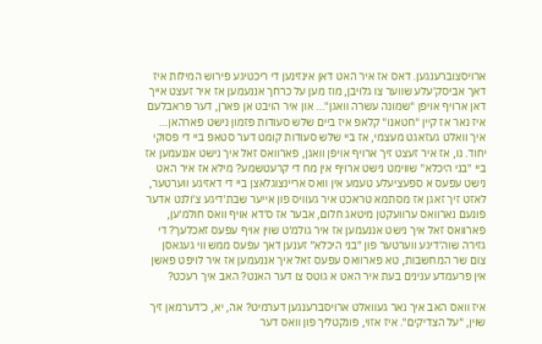ארויסצוברענגען. דאס אז איר האט דאן אינזינען די ריכטיגע פירוש המילות איז דאך אביסק'עלע שווער צו גלויבן, מוז מען על כרחך אננעמען אז איר זעצט אייך דאן ארויף אויפן "שמונה עשרה וואגן"... און איר הויבט אן פארן, דער פראבלעם איז נאר אז קיין "חטאנו" קלאפ איז ביים שלש סעודות פזמון נישט פארהאן... איך וואלט געזאגט מעצמי, אז ביי שלש סעודות קומט דער סטאפ ביי די פסוקי יחוד. נו, אז איר זעצט זיך ארויף אויפן וואגן, פארוואס זאל איך נישט אננעמען אז ביי "בני היכלא" שווימט נישט ארויף אין מח די קרעטשמע? מילא אז איר האט נישט עפעס א ספעציעלע טעמע אין וואס אריינצוגלאצן ביי די דאזיגע ווערטער, לאזט זיך זאגן אז מסתמא טראכט איר געוויס פון אייער שבת'דיגע צ'ולנט אדער פונעם נארוואס ערוועקטן מיטאג חלום, אבער אז ס'דא אויף וואס חולמ'ען, פארוואס זאל איך נישט אננעמען אז איר גולמ'ט שוין אויף עפעס זאכלעך? די גזירה שוה'דיגע ווערטער פון "בני היכלא" זענען דאך עפעס ממש ווי געגאסן צום שר המחשבות, טא פארוואס עפעס זאל איך אננעמען אז איר לויפט פאשן אין פרעמדע ענינים בעת איר האט א גוטס צו דער האנט? האב איך רעכט?

איז וואס האב איך נאר געוואלט ארויסברענגען דערמיט? אה, יא, כ'דערמאן זיך שוין, "על הצדיקים". איז אזוי, פונקטליך פון וואס דער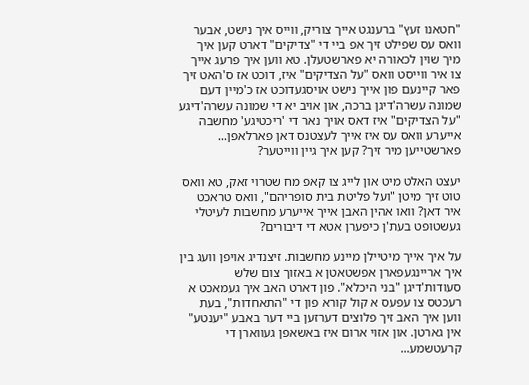"חטאנו זעץ" ברענגט אייך צוריק, ווייס איך נישט, אבער וואס עס שפילט זיך אפ ביי די "צדיקים" דארט קען איך מיך שוין לכאורה יא פארשטעלן. טא ווען איך פרעג אייך צו איר ווייסט וואס "על הצדיקים" איז, דוכט אז ס'האט זיך פאר קיינעם פון אייך נישט אויסגעדוכט אז כ'מיין דעם שמונה עשרה'דיגן ברכה, און אויב יא די שמונה עשרה'דיגע "על הצדיקים" איז דאס אויך נאר די 'ריכטיגע' מחשבה אייערע וואס עס איז אייך לעצטנס דאן פארלאפן... פארשטייען מיר זיך? קען איך גיין ווייטער?

יעצט האלט מיט און לייג צו קאפ מח שטרוי זאק, טא וואס טוט זיך מיטן "ועל פליטת בית סופריהם", וואס טראכט איר דאן? וואו אהין האבן אייך אייערע מחשבות לעיטלי געשטופט בעת'ן כיפערן אטא די דיבורים?

על איך אייך מיטיילן מיינע מחשבות. זיצנדיג אויפן וועג בין איך אריינגעפארן אפשטאטן א באזוך צום שלש סעודות'דיגן "בני היכלא". פון דארט האב איך געמאכט א רעכטס צו עפעס א קול קורא פון די "התאחדות", בעת ווען איך האב זיך פלוצים דערזען ביי דער באבע "יענטע" אין גארטן. און אזוי ארום איז באשאפן געווארן די קרעטשמע...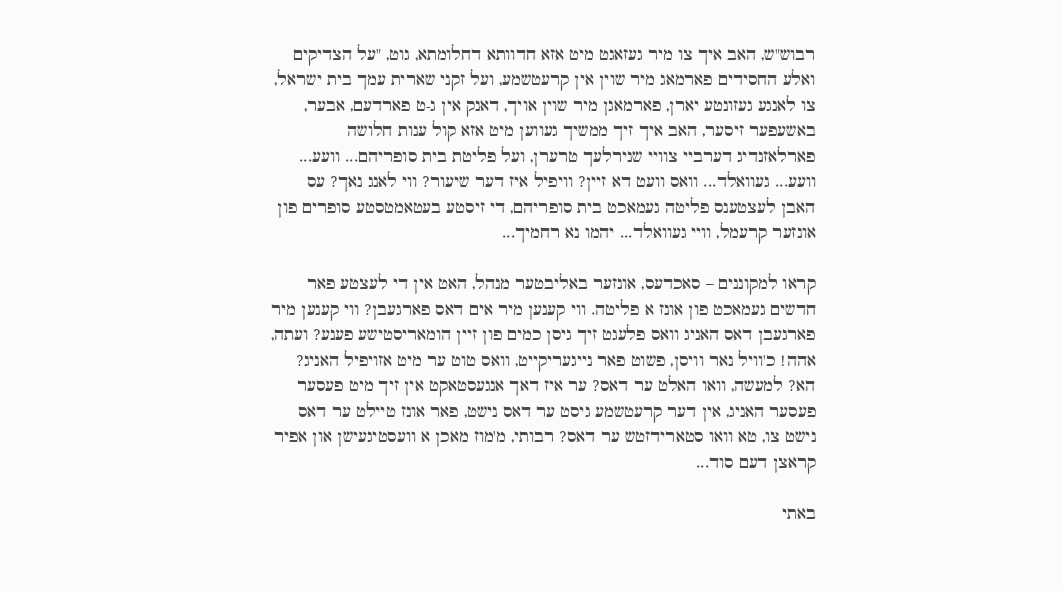רבוש"ש, האב איך צו מיר געזאגט מיט אזא חדוותא דחלומתא, גוט, "על הצדיקים ואלע החסידים פארמאג מיר שוין אין קרעטשמע, ועל זקני שארית עמך בית ישראל, צו לאנגע געזונטע יארן, פארמאגן מיר שוין אויך, דאנק אין ג-ט פארדעם, אבער, באשעפער זיסער, האב איך זיך ממשיך געווען מיט אזא קול ענות חלושה פארלאזנדיג דערביי צוויי שנירלעך טרערן, ועל פליטת בית סופריהם... וועע... וועע... געוואלד... וואס וועט דא זיין? וויפיל איז דער שיעור? ווי לאנג נאך? עס האבן לעצטענס פליטה געמאכט בית סופריהם, די זיסטע בעטאמטסטע סופרים פון אונזער קרעמל, וויי געוואלד... יהמו נא רחמיך...

קראו למקוננים – סאכדעס, אונזער באליבטער מנהל, האט אין די לעצטע פאר חדשים געמאכט פון אונז א פליטה. ווי קענען מיר אים דאס פארגעבן? ווי קענען מיר פארגעבן דאס האניג וואס פלעגט זיך גיסן כמים פון זיין הומאריסטישע פענע? ועתה, אהה! כ'וויל נאר וויסן, פשוט פאר נייגעריקייט, וואס טוט ער מיט אזויפיל האניג? הא? למעשה, וואו האלט ער דאס? ער איז דאך אנגעסטאקט אין זיך מיט פעסער פעסער האניג, אין דער קרעטשמע גיסט ער דאס נישט, פאר אונז טיילט ער דאס נישט צו, טא וואו סטארידזטש ער דאס? רבותי, מ'מוז מאכן א וועסטיגעישן און אפיר קראצן דעם סוד...

באתי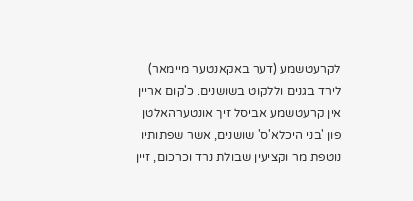לקרעטשמע (דער באקאנטער מיימאר) לירד בגנים וללקוט בשושנים. כ'קום אריין אין קרעטשמע אביסל זיך אונטערהאלטן פון 'בני היכלא'ס' שושנים, אשר שפתותיו נוטפת מר וקציעין שבולת נרד וכרכום, זיין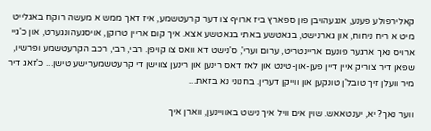קאלירפולע פענע, אנגעהויבן פון ספארץ ביז ארויף צו דער קרעטשמע, איז דאך ממש א מעשה רוקח באגלייט מיט א ריח ניחוח, און גארנישט, בגאטשע באתי בגאטשע אצא. איך קום אריין טרוקן, אויסגעהונגערט, און כ'גיי ארויס נאך ארגער פונעם אריינטריט, ערום וערי', ס'נישט דא וואס צו קויפן. רבי, רבי, רכב הקרעטשמע ופרשיו, שפאן דיר צוריק איין דיין פען-און-טינט און לאז דאס רינען און רינען צווישן די קרעטשמערישע טישן... כ'זאג דיר מיר וועלן זיך טובל'ן טונקען און ווייקן דערין. בחנוני נא בזאת...

ווער נאך? יא, יענטאאש. שוין אים וויל איך נישט באוויינען, ווארן איך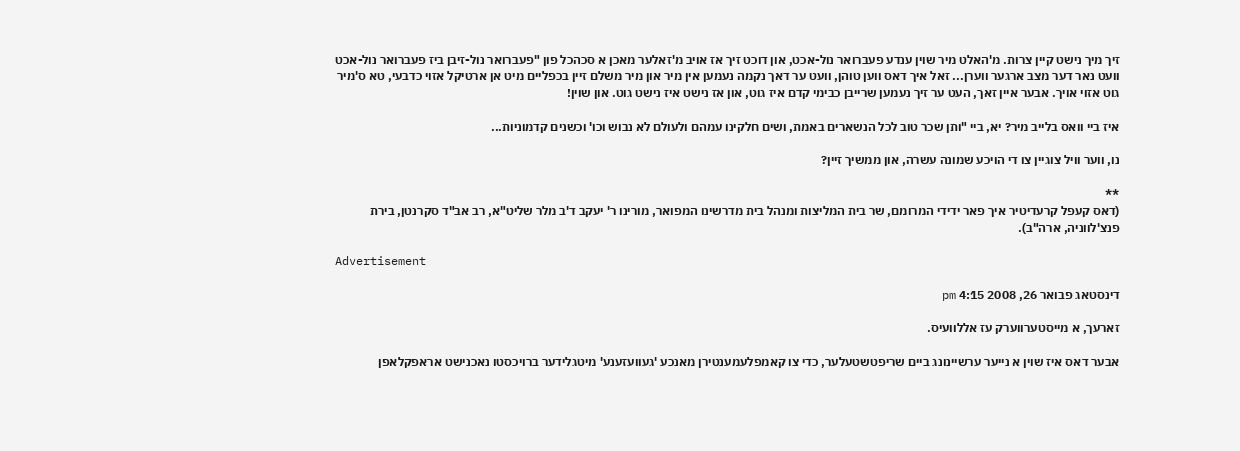זיך מיך נישט קיין צרות. מ'האלט מיר שוין ענדע פעברואר נול-אכט, און דוכט זיך אז אויב מ'זאלער מאכן א סכהכל פון "פעברואר נול-זיבן ביז פעברואר נול-אכט וועט נאר דער מצב ארגער ווערן... זאל איך דאס ווען טוהן, וועט ער דאך נקמה נעמען אין מיר און מיר משלם זיין בכפליים מיט אן ארטיקל אזוי כדבעי, טא ס'מיר גוט אזוי אויך. אבער איין זאך, העט ער זיך נעמען שרייבן כבימי קדם איז גוט, און אז נישט איז נישט גוט. און שוין!

איז ביי וואס בלייב מיר? יא, ביי "ותן שכר טוב לכל הנשארים באמת, ושים חלקינו עמהם ולעולם לא נבוש וכו' וכשנים קדמוניות...

נו, ווער וויל צוגיין צו די הויכע שמונה עשרה, און ממשיך זיין?

**
(דאס קעפל קרעדיטיר איך פאר ידידי המרומם, שר בית המליצות ומנהל בית מדרשינו המפואר, מורינו ר' יעקב ד'ב מלר שליט"א, רב אב"ד סקרנטן, בירת פנצ'לווניה, ארה"ב).

Advertisement

דינסטאג פבואר 26, 2008 4:15 pm

זארעך, א מייסטערווערק עז אללוועיס.

אבער דאס איז שוין א נייער ערשיינונג ביים שריפטשטעלער, כדי צו קאמפלעמענטירן מאנכע 'געוועזענע' מיטגלידער ברויכסטו נאכנישט אראפקלאפן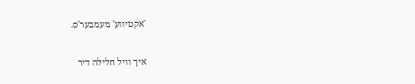'אקטיווע' מעמבער'ס.

איך וויל חלילה דיר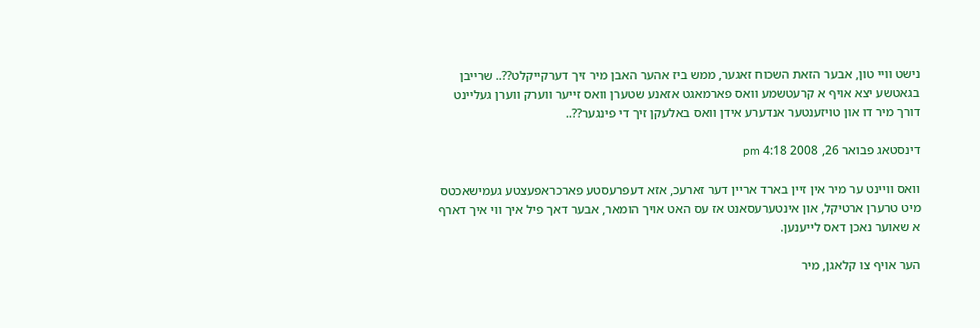נישט וויי טון, אבער הזאת השכוח זאגער, ממש ביז אהער האבן מיר זיך דערקייקלט??.. שרייבן בגאטשע יצא אויף א קרעטשמע וואס פארמאגט אזאנע שטערן וואס זייער ווערק ווערן געליינט דורך מיר דו און טויזענטער אנדערע אידן וואס באלעקן זיך די פינגער??..

דינסטאג פבואר 26, 2008 4:18 pm

וואס וויינט ער מיר אין זיין בארד אריין דער זארעכ, אזא דעפרעסטע פארכראפעצטע געמישאכטס מיט טרערן ארטיקל, און אינטערעסאנט אז עס האט אויך הומאר, אבער דאך פיל איך ווי איך דארף א שאוער נאכן דאס לייענען.

הער אויף צו קלאגן, מיר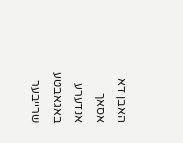האבן דא אסאך אנדערע באגאבטע שרייבער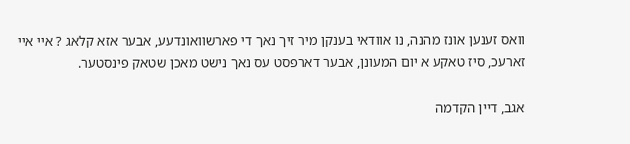וואס זענען אונז מהנה, נו אוודאי בענקן מיר זיך נאך די פארשוואונדעע, אבער אזא קלאג ? איי איי זארעכ, סיז טאקע א יום המעונן, אבער דארפסט עס נאך נישט מאכן שטאק פינסטער.

אגב, דיין הקדמה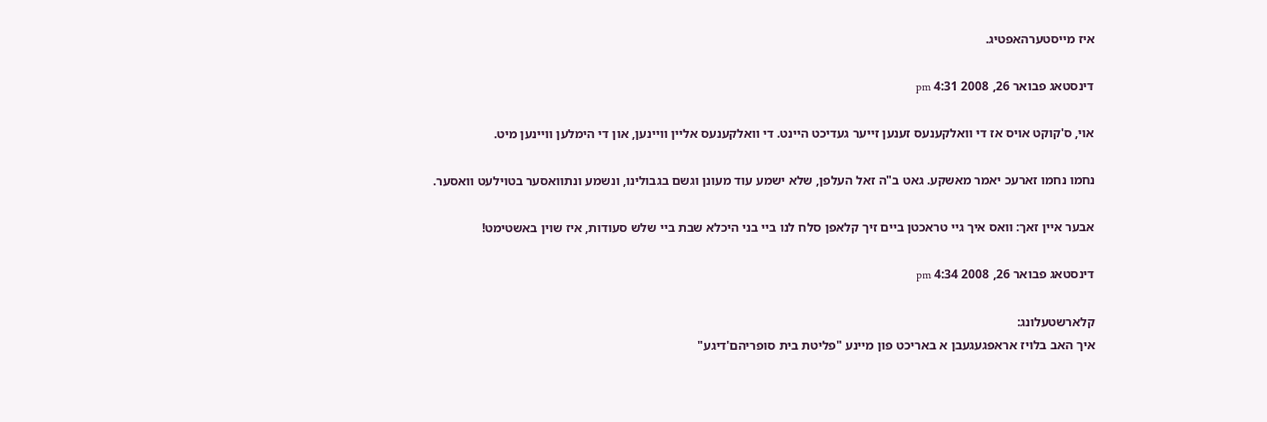איז מייסטערהאפטיג.

דינסטאג פבואר 26, 2008 4:31 pm

אוי, ס'קוקט אויס אז די וואלקענעס זענען זייער געדיכט היינט. די וואלקענעס אליין וויינען, און די הימלען וויינען מיט.

נחמו נחמו זארעכ יאמר מאשקע. גאט ב"ה זאל העלפן, שלא ישמע עוד מעונן וגשם בגבולינו, ונשמע ונתוואסער בטוילעט וואסער.

אבער איין זאך: וואס איך גיי טראכטן ביים זיך קלאפן סלח לנו ביי בני היכלא שבת ביי שלש סעודות, איז שוין באשטימט!

דינסטאג פבואר 26, 2008 4:34 pm

קלארשטעלונג:
איך האב בלויז אראפגעגעבן א באריכט פון מיינע "פליטת בית סופריהם'דיגע"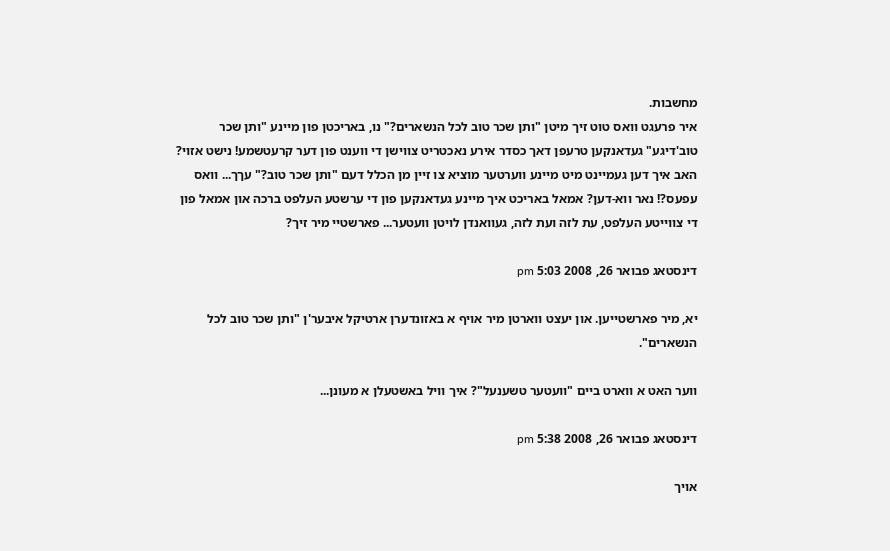מחשבות.
איר פרעגט וואס טוט זיך מיטן "ותן שכר טוב לכל הנשארים?" נו, באריכטן פון מיינע "ותן שכר טוב'דיגע" געדאנקען טרעפן דאך כסדר אירע נאכטריט צווישן די ווענט פון דער קרעטשמע! נישט אזוי? האב איך דען געמיינט מיט מיינע ווערטער מוציא צו זיין מן הכלל דעם "ותן שכר טוב?" עךך... וואס עפעס?! נאר ווא-דען? אמאל באריכט איך מיינע געדאנקען פון די ערשטע העלפט ברכה און אמאל פון די צווייטע העלפט, עת לזה ועת לזה, געוואנדן לויטן וועטער... פארשטיי מיר זיך?

דינסטאג פבואר 26, 2008 5:03 pm

יא, מיר פארשטייען. און יעצט ווארטן מיר אויף א באזונדערן ארטיקל איבער'ן "ותן שכר טוב לכל הנשארים".

ווער האט א ווארט ביים "וועטער טשענעל"? איך וויל באשטעלן א מעונן...

דינסטאג פבואר 26, 2008 5:38 pm

אויך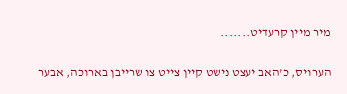מיר מיין קרעדיט.......

הערויס, כ'האב יעצט נישט קיין צייט צו שרייבן בארוכה, אבער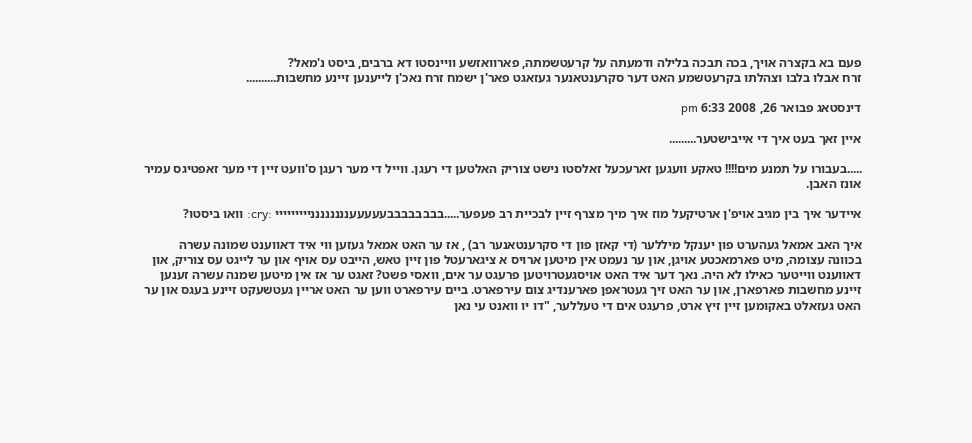פעם בא בקצרה אויך, בכה תבכה בלילה ודמעתה על קרעטשמתה, פארוואזשע וויינסטו דא ברבים, ביסט נ'מאל?
זרח אבלו בלבו וצהלתו בקרעטשמע האט דער סקרענטאנער געזאגט פאר'ן ישמח זרח נאכ'ן לייענען זיינע מחשבות..........

דינסטאג פבואר 26, 2008 6:33 pm

איין זאך בעט איך די אייבישטער.........

.....בעבורו על תמנע מים!!!! טאקע וועגען זארעכעל זאלסטו נישט צוריק האלטען די רעגן. ווייל די מער רעגן ס'וועט זיין די מער זאפטיגס עמיר אונז האבן.

איידער איך בין מגיב אויפ'ן ארטיקעל מוז איך מיך מצרף זיין לבכיית רב פעפער.....בבבבבבבבעעעעעננננננננייייייייי :cry: וואו ביסטו?

איך האב אמאל געהערט פון יענקל מיללער (די קאזן פון די סקרענטאנער רב) , אז ער האט אמאל געזען ווי איד דאווענט שמונה עשרה בכוונה עצומה, מיט פארמאכטע אויגן, און ער נעמט אין מיטען ארויס א ציגארעטל פון זיין טאש, הייבט עס אויף און ער לייגט עס צוריק, און דאווענט ווייטער כאילו לא היה. נאך דער איד האט אויסגעטרויטען פרעגט ער אים, וואסי פשט? זאגט ער אז אין מיטען שמנה עשרה זענען זיינע מחשבות פארפארן, און ער האט זיך געטראפן פארענדיג צום עירפארט. ביים עירפארט ווען ער האט אריין געטשעקט זיינע בעגס און ער האט געזאלט באקומען זיין זיץ ארט, פרעגט אים די טעללער, "דו יו וואנט עי נאן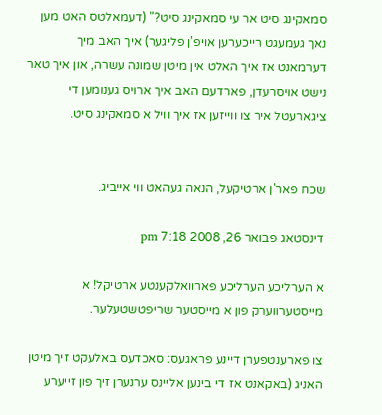סמאקינג סיט אר עי סמאקינג סיט?" (דעמאלטס האט מען נאך געמעגט רייכערען אויפ'ן פליגער) איך האב מיך דערמאנט אז איך האלט אין מיטן שמונה עשרה, און איך טאר נישט אויסרעדן, פארדעם האב איך ארויס גענומען די ציגארעטל איר צו ווייזען אז איך וויל א סמאקינג סיט.


שכח פאר'ן ארטיקעל, הנאה געהאט ווי אייביג.

דינסטאג פבואר 26, 2008 7:18 pm

א הערליכע הערליכע פארוואלקענטע ארטיקל! א מייסטערווערק פון א מייסטער שריפטשטעלער.

צו פארענטפערן דיינע פראגעס: סאכדעס באלעקט זיך מיטן האניג (באקאנט אז די בינען אליינס ערנערן זיך פון זייערע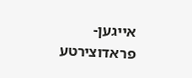אייגען-פראדוצירטע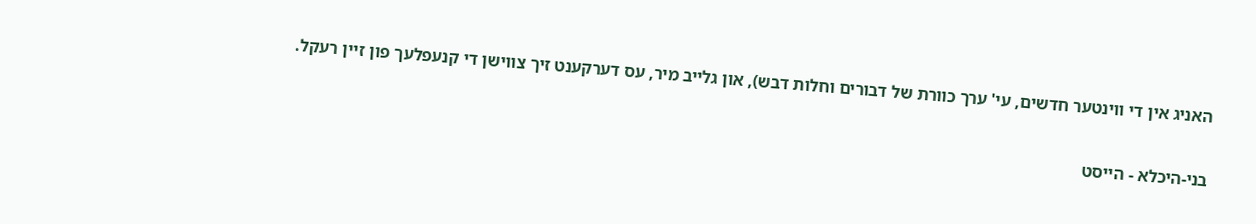האניג אין די ווינטער חדשים, עי' ערך כוורת של דבורים וחלות דבש), און גלייב מיר, עס דערקענט זיך צווישן די קנעפלעך פון זיין רעקל.

בני-היכלא - הייסט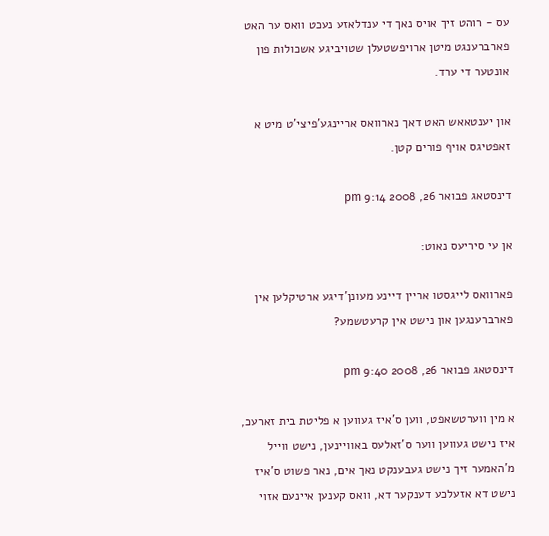עס - רוהט זיך אויס נאך די ענדלאזע נעכט וואס ער האט פארברענגט מיטן ארויפשטעלן שטויביגע אשכולות פון אונטער די ערד.

און יענטאאש האט דאך נארוואס אריינגע'פיצי'ט מיט א זאפטיגס אויף פורים קטן.

דינסטאג פבואר 26, 2008 9:14 pm

אן עי סיריעס נאוט:

פארוואס לייגסטו אריין דיינע מעונן'דיגע ארטיקלען אין פארברענגען און נישט אין קרעטשמע?

דינסטאג פבואר 26, 2008 9:40 pm

א מין ווערטשאפט, ווען ס'איז געווען א פליטת בית זארעכ, איז נישט געווען ווער ס'זאלעס באוויינען, נישט ווייל מ'האמער זיך נישט געבענקט נאך אים, נאר פשוט ס'איז נישט דא אזעלכע דענקער דא, וואס קענען איינעם אזוי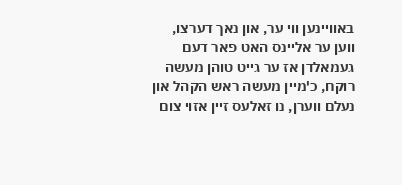באוויינען ווי ער, און נאך דערצו, ווען ער אליינס האט פאר דעם געמאלדן אז ער גייט טוהן מעשה רוקח, כ'מיין מעשה ראש הקהל און נעלם ווערן, נו זאלעס זיין אזוי צום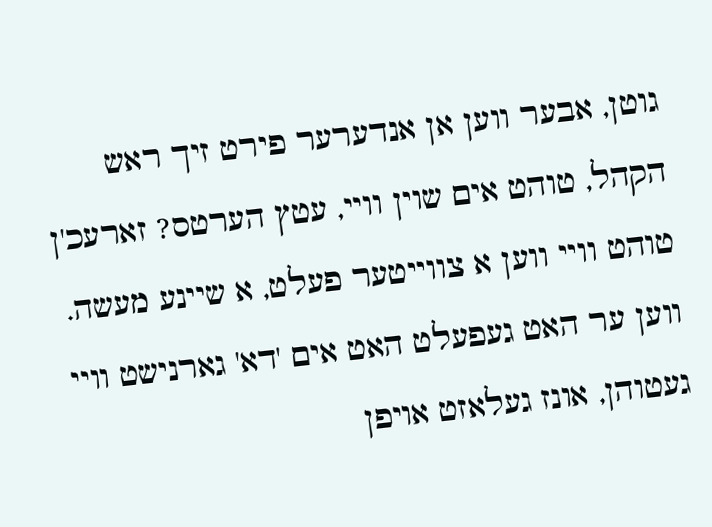גוטן, אבער ווען אן אנדערער פירט זיך ראש הקהל, טוהט אים שוין וויי, עטץ הערטס? זארעכ'ן טוהט וויי ווען א צווייטער פעלט, א שיינע מעשה. ווען ער האט געפעלט האט אים 'דא' גארנישט וויי געטוהן, אונז געלאזט אויפן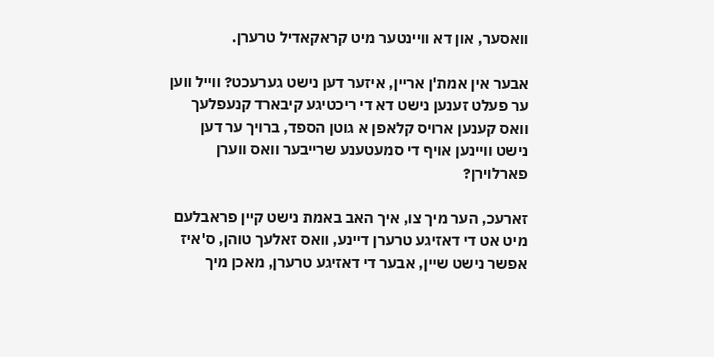וואסער, און דא וויינטער מיט קראקאדיל טרערן.

אבער אין אמת'ן אריין, איזער דען נישט גערעכט? ווייל ווען ער פעלט זענען נישט דא די ריכטיגע קיבארד קנעפלעך וואס קענען ארויס קלאפן א גוטן הספד, ברויך ער דען נישט וויינען אויף די סמעטענע שרייבער וואס ווערן פארלוירן?

זארעכ, הער מיך צו, איך האב באמת נישט קיין פראבלעם מיט אט די דאזיגע טרערן דיינע, וואס זאלעך טוהן, ס'איז אפשר נישט שיין, אבער די דאזיגע טרערן, מאכן מיך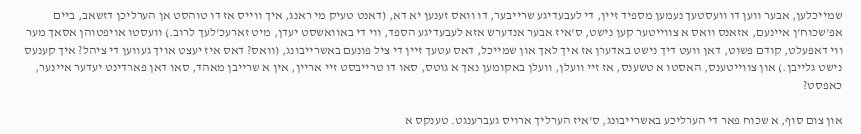שמייכלען, אבער ווען דו וועסטעך נעמען מספיד זיין, די לעבעדיגע שרייבער, דו וואס זענען יא דא, (דאנט טעיק מי ראנג, איך ווייס אז דו טוהסט אן הערליכן דזשאב, ביים אפ'שכוח'ן איינעם, אזאנס וואס א צווייטער קען נישט, ס'איז אבער אנדערש אזא לעבעדיגע הספד, ווי די באוואשסט יעדן, מיט זארעכ'לעך לרוב.) וועסטו אויפטוהן אסאך מער ווי דאפעלט, קודם פשוט, דאן וועט דיך נישט באדערן אז איך לאך און שמייכל, דאס עטעך זיין די ציל פונעם באשרייבונג, (וואס? דאס איז יעצט אויך געווען די ציהל? איך קענעס נישט גלייבן.) און צווייטענס, האסטו א טשענס, אז זיי וועלן, וועלן באקומען נאך א גוטס, סאו דו טרייבסט זיי אריין, אין א שרייבן מאהד, סאו דאן פארדינט יעדער איינער, כאפסט?

און צום סוף, א שכוח פאר די הערליכע באשרייבונג, ס'איז הערליך ארויס געברענגט. טענקס א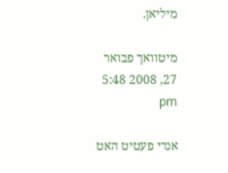מיליאן.

מיטוואך פבואר 27, 2008 5:48 pm

אנדי פעטיט האט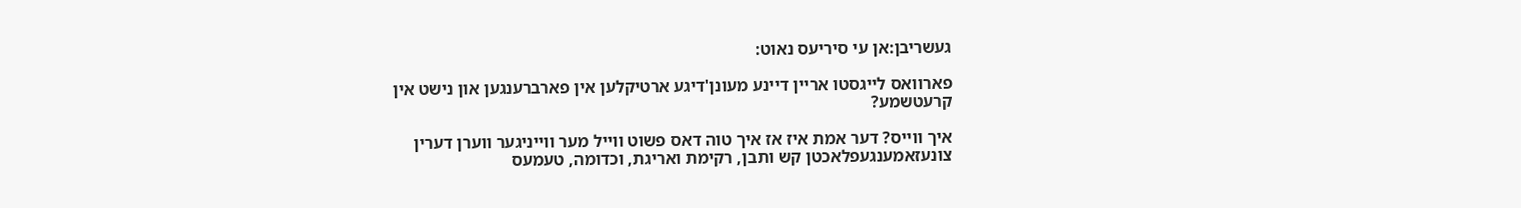געשריבן:אן עי סיריעס נאוט:

פארוואס לייגסטו אריין דיינע מעונן'דיגע ארטיקלען אין פארברענגען און נישט אין קרעטשמע?

איך ווייס? דער אמת איז אז איך טוה דאס פשוט ווייל מער ווייניגער ווערן דערין צונעזאמענגעפלאכטן קש ותבן, רקימת ואריגת, וכדומה, טעמעס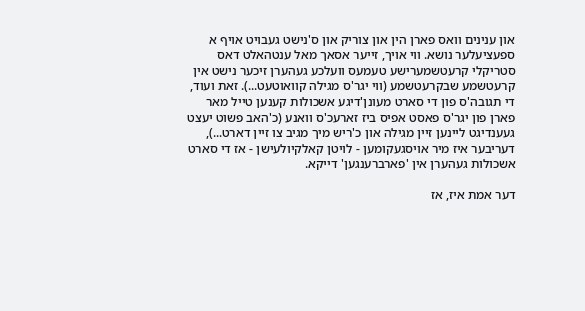און ענינים וואס פארן הין און צוריק און ס'נישט געבויט אויף א ספעציעלער נושא. ווי אויך, זייער אסאך מאל ענטהאלט דאס סטריקלי קרעטשמערישע טעמעס וועלכע געהערן זיכער נישט אין קרעטשמע שבקרעטשמע (ווי יגר'ס מגילה קוואוטעט...). זאת ועוד, די תגובה'ס פון די סארט מעונן'דיגע אשכולות קענען טייל מאר פארן פון יגר'ס פאסט אפיס ביז זארעכ'ס וואנע (כ'האב פשוט יעצט געענדיגט ליינען זיין מגילה און כ'ריש מיך מגיב צו זיין דארט...), דעריבער איז מיר אויסגעקומען - לויטן קאלקיולעישן - אז די סארט אשכולות געהערן אין 'פארברענגען' דייקא.

דער אמת איז, אז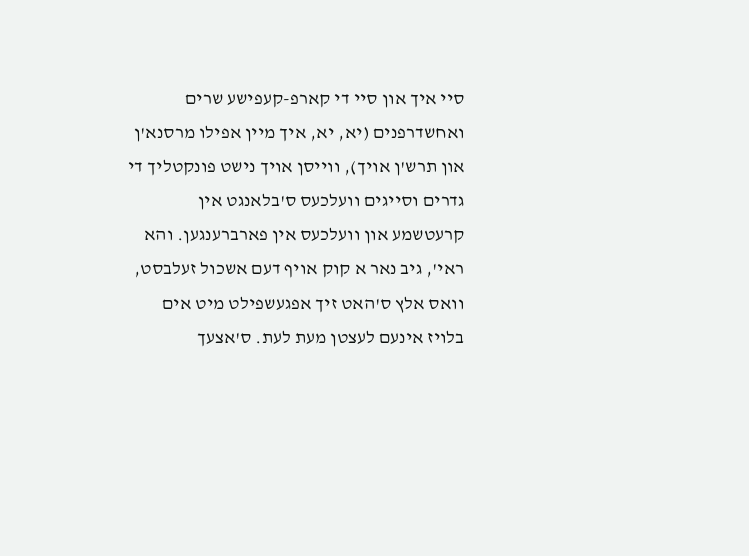סיי איך און סיי די קארפ-קעפישע שרים ואחשדרפנים (יא, יא, איך מיין אפילו מרסנא'ן און תרש'ן אויך), ווייסן אויך נישט פונקטליך די גדרים וסייגים וועלכעס ס'בלאנגט אין קרעטשמע און וועלכעס אין פארברענגען. והא ראי', גיב נאר א קוק אויף דעם אשכול זעלבסט, וואס אלץ ס'האט זיך אפגעשפילט מיט אים בלויז אינעם לעצטן מעת לעת. ס'אצעך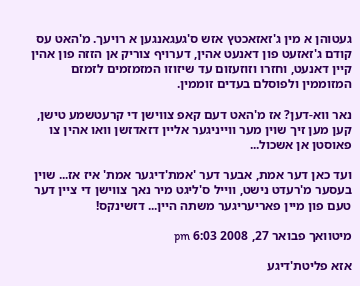געטוהן א מין ג'זאזאכטץ אזש ס'געגאנגען א רויעך. מ'האט עס קודם ג'זאזעט פון דאנעט אהין, דערויף צוריק אן הזזה פון אהין קיין דאנעט, וחזרו וזוזעזום עד שיזוזו המזמזמים לזמזם המזוממין ולפוסלם בעדים זוממין.

נאר ווא-דען? אז מ'האט דעם קאפ צווישן די קרעטשמע טישן, קען מען זיך שוין מער ווייניגער אליין דזאדזשן וואו אהין צו פאוסטן אן אשכול...

ועד כאן דער אמת, אבער דער 'אמת'דיגער אמת' איז אז... שוין בעסער מ'רעדט נישט, ווייל ס'ליגט מיר נאך צווישן די ציין דער טעם פון מיין פאריעריגער משתה היין... דזשינקס!

מיטוואך פבואר 27, 2008 6:03 pm

אזא פליטת'דיגע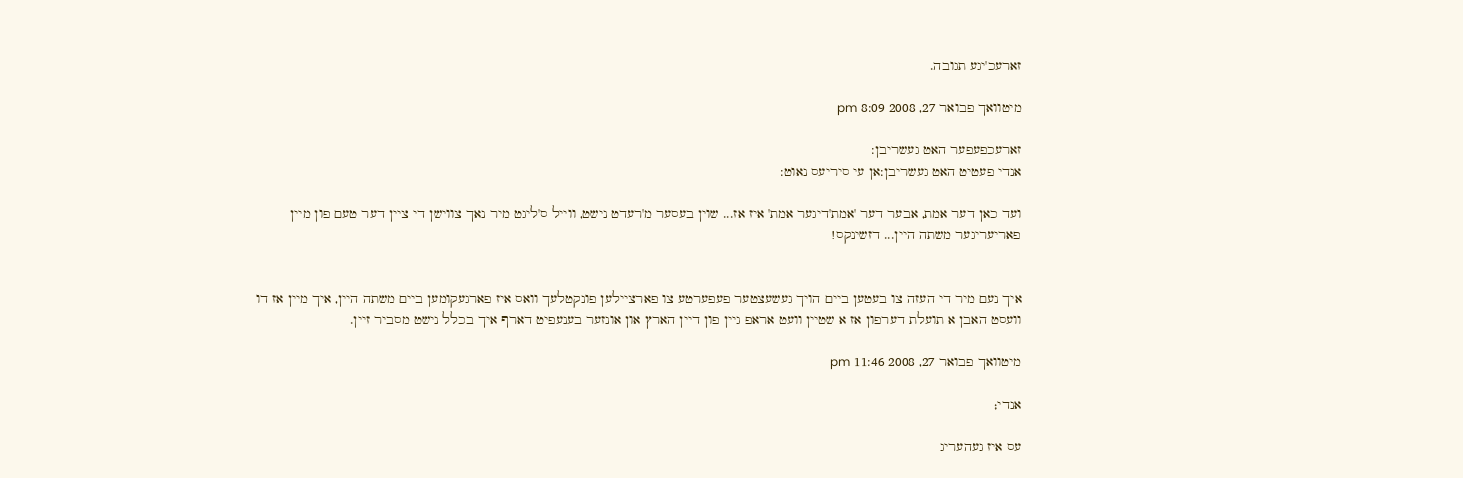זארעכ'יגע תגובה.

מיטוואך פבואר 27, 2008 8:09 pm

זארעכפעפער האט געשריבן:
אנדי פעטיט האט געשריבן:אן עי סיריעס נאוט:

ועד כאן דער אמת, אבער דער 'אמת'דיגער אמת' איז אז... שוין בעסער מ'רעדט נישט, ווייל ס'ליגט מיר נאך צווישן די ציין דער טעם פון מיין פאריעריגער משתה היין... דזשינקס!


איך נעם מיר די העזה צו בעטען ביים הויך געשעצטער פעפערטע צו פארציילען פונקטלעך וואס איז פארגעקומען ביים משתה היין, איך מיין אז דו וועסט האבן א תועלת דערפון אז א שטיין וועט אראפ גיין פון דיין הארץ און אונזער בענעפיט דארף איך בכלל נישט מסביר זיין.

מיטוואך פבואר 27, 2008 11:46 pm

אנדי;

עס איז געהעריג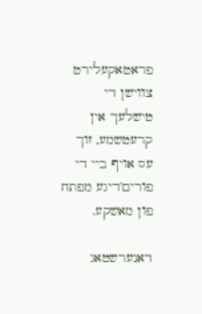פראטאקעלירט צווישן די טישלעך אין קרעטשמע, זוך עס אויף ביי די פורים'דיגע מפתח פון מאשקע.

דאנערשטאג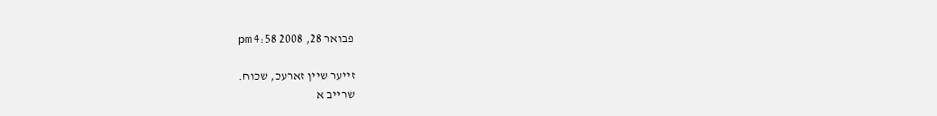פבואר 28, 2008 4:58 pm

זייער שיין זארעכ, שכוח.
שרייב א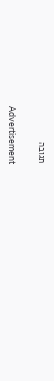תגובה

Advertisement